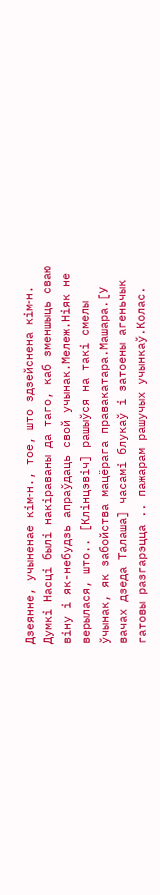Дзеянне, учыненае кім‑н., тое, што здзейснена кім‑н. Думкі Насці былі накіраваны да таго, каб зменшыць сваю віну і як-небудзь апраўдаць свой учынак.Мележ.Ніяк не верылася, што.. [Клінцэвіч] рашыўся на такі смелы ўчынак, як забойства мацёрага правакатара.Машара.[У вачах дзеда Талаша] часамі блукаў і затоены агеньчык гатовы разгарэцца .. пажарам рашучых учынкаў.Колас.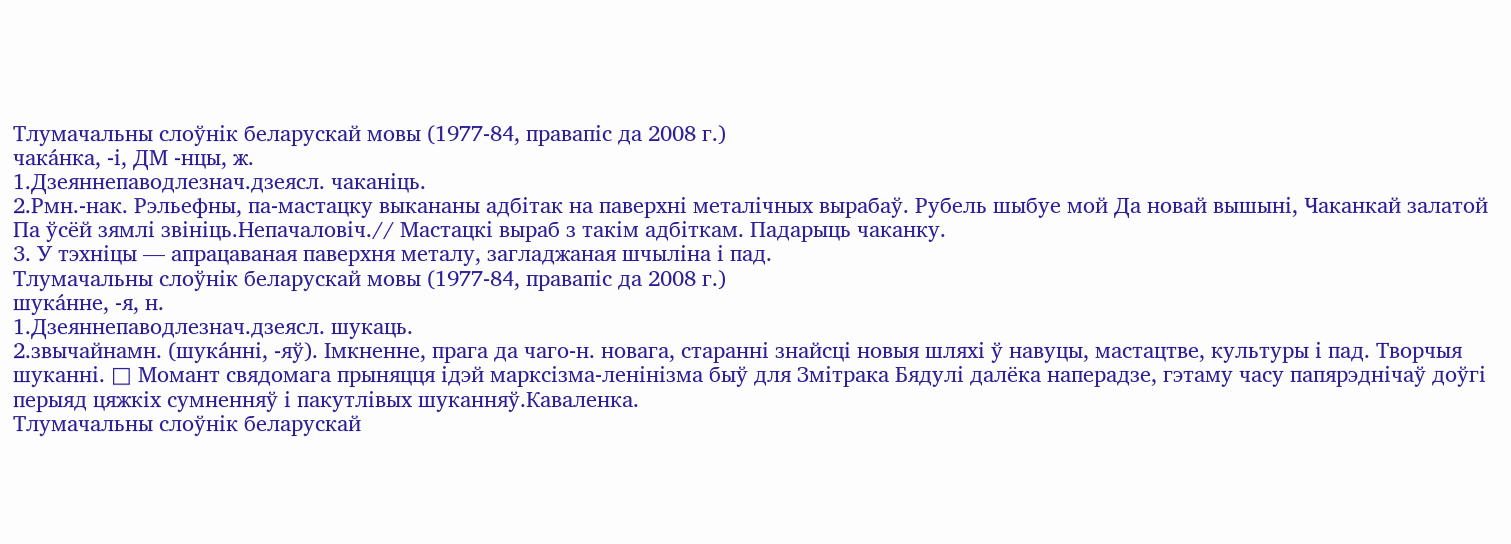Тлумачальны слоўнік беларускай мовы (1977-84, правапіс да 2008 г.)
чака́нка, ‑і, ДМ ‑нцы, ж.
1.Дзеяннепаводлезнач.дзеясл. чаканіць.
2.Рмн.‑нак. Рэльефны, па-мастацку выкананы адбітак на паверхні металічных вырабаў. Рубель шыбуе мой Да новай вышыні, Чаканкай залатой Па ўсёй зямлі звініць.Непачаловіч.// Мастацкі выраб з такім адбіткам. Падарыць чаканку.
3. У тэхніцы — апрацаваная паверхня металу, загладжаная шчыліна і пад.
Тлумачальны слоўнік беларускай мовы (1977-84, правапіс да 2008 г.)
шука́нне, ‑я, н.
1.Дзеяннепаводлезнач.дзеясл. шукаць.
2.звычайнамн. (шука́нні, ‑яў). Імкненне, прага да чаго‑н. новага, старанні знайсці новыя шляхі ў навуцы, мастацтве, культуры і пад. Творчыя шуканні. □ Момант свядомага прыняцця ідэй марксізма-ленінізма быў для Змітрака Бядулі далёка наперадзе, гэтаму часу папярэднічаў доўгі перыяд цяжкіх сумненняў і пакутлівых шуканняў.Каваленка.
Тлумачальны слоўнік беларускай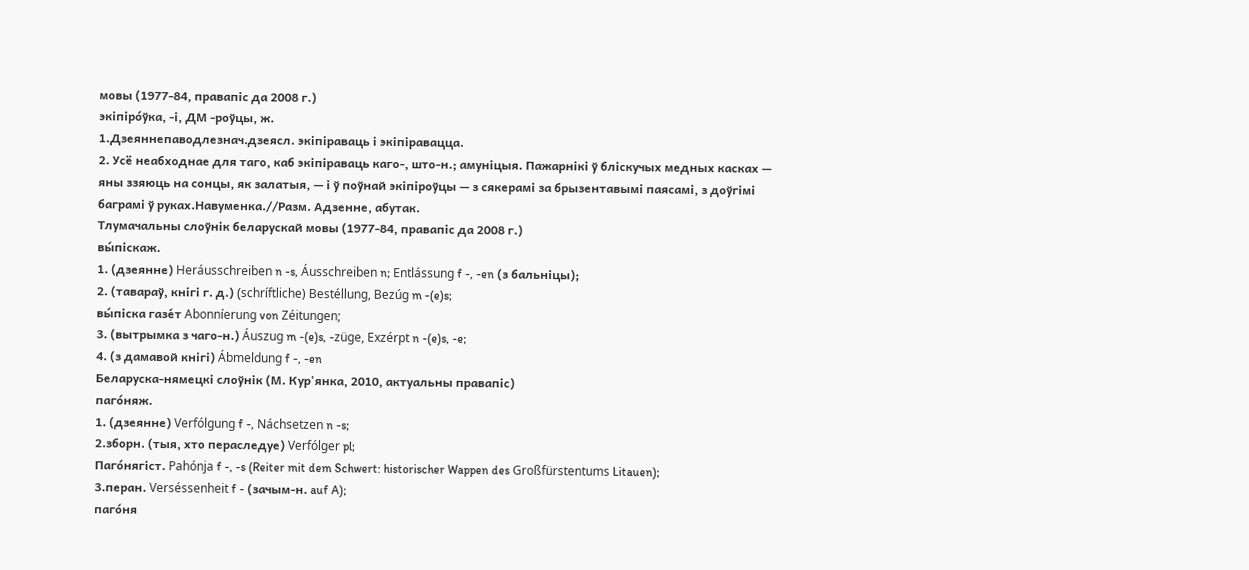мовы (1977-84, правапіс да 2008 г.)
экіпіро́ўка, ‑і, ДМ ‑роўцы, ж.
1.Дзеяннепаводлезнач.дзеясл. экіпіраваць і экіпіравацца.
2. Усё неабходнае для таго, каб экіпіраваць каго‑, што‑н.; амуніцыя. Пажарнікі ў бліскучых медных касках — яны ззяюць на сонцы, як залатыя, — і ў поўнай экіпіроўцы — з сякерамі за брызентавымі паясамі, з доўгімі баграмі ў руках.Навуменка.//Разм. Адзенне, абутак.
Тлумачальны слоўнік беларускай мовы (1977-84, правапіс да 2008 г.)
вы́піскаж.
1. (дзеянне) Heráusschreiben n -s, Áusschreiben n; Entlássung f -, -en (з бальніцы);
2. (тавараў, кнігі г. д.) (schríftliche) Bestéllung, Bezúg m -(e)s;
вы́піска газе́т Abonníerung von Zéitungen;
3. (вытрымка з чаго-н.) Áuszug m -(e)s, -züge, Exzérpt n -(e)s, -e;
4. (з дамавой кнігі) Ábmeldung f -, -en
Беларуска-нямецкі слоўнік (М. Кур'янка, 2010, актуальны правапіс)
паго́няж.
1. (дзеянне) Verfólgung f -, Náchsetzen n -s;
2.зборн. (тыя, хто пераследуе) Verfólger pl;
Паго́нягіст. Pahónja f -, -s (Reiter mit dem Schwert: historischer Wappen des Großfürstentums Litauen);
3.перан. Verséssenheit f - (зачым-н. auf A);
паго́ня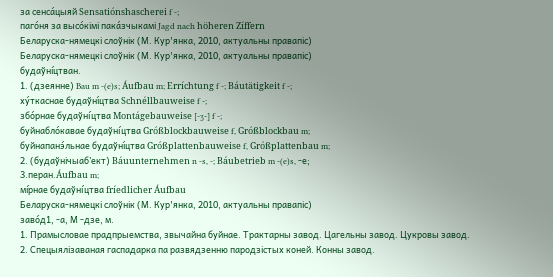за сенса́цыяй Sensatiónshascherei f -;
паго́ня за высо́кімі пака́зчыкамі Jagd nach höheren Zíffern
Беларуска-нямецкі слоўнік (М. Кур'янка, 2010, актуальны правапіс)
Беларуска-нямецкі слоўнік (М. Кур'янка, 2010, актуальны правапіс)
будаўні́цтван.
1. (дзеянне) Bau m -(e)s; Áufbau m; Erríchtung f -; Báutätigkeit f -;
ху́ткаснае будаўні́цтва Schnéllbauweise f -;
збо́рнае будаўні́цтва Montágebauweise [-ʒ-] f -;
буйнабло́кавае будаўні́цтва Gróßblockbauweise f, Gróßblockbau m;
буйнапанэ́льнае будаўні́цтва Gróßplattenbauweise f, Gróßplattenbau m;
2. (будаўнічыаб’ект) Báuunternehmen n -s, -; Báubetrieb m -(e)s, -е;
3.перан.Áufbau m;
мі́рнае будаўні́цтва fríedlicher Áufbau
Беларуска-нямецкі слоўнік (М. Кур'янка, 2010, актуальны правапіс)
заво́д1, ‑а, М ‑дзе, м.
1. Прамысловае прадпрыемства, звычайна буйнае. Трактарны завод. Цагельны завод. Цукровы завод.
2. Спецыялізаваная гаспадарка па развядзенню пародзістых коней. Конны завод.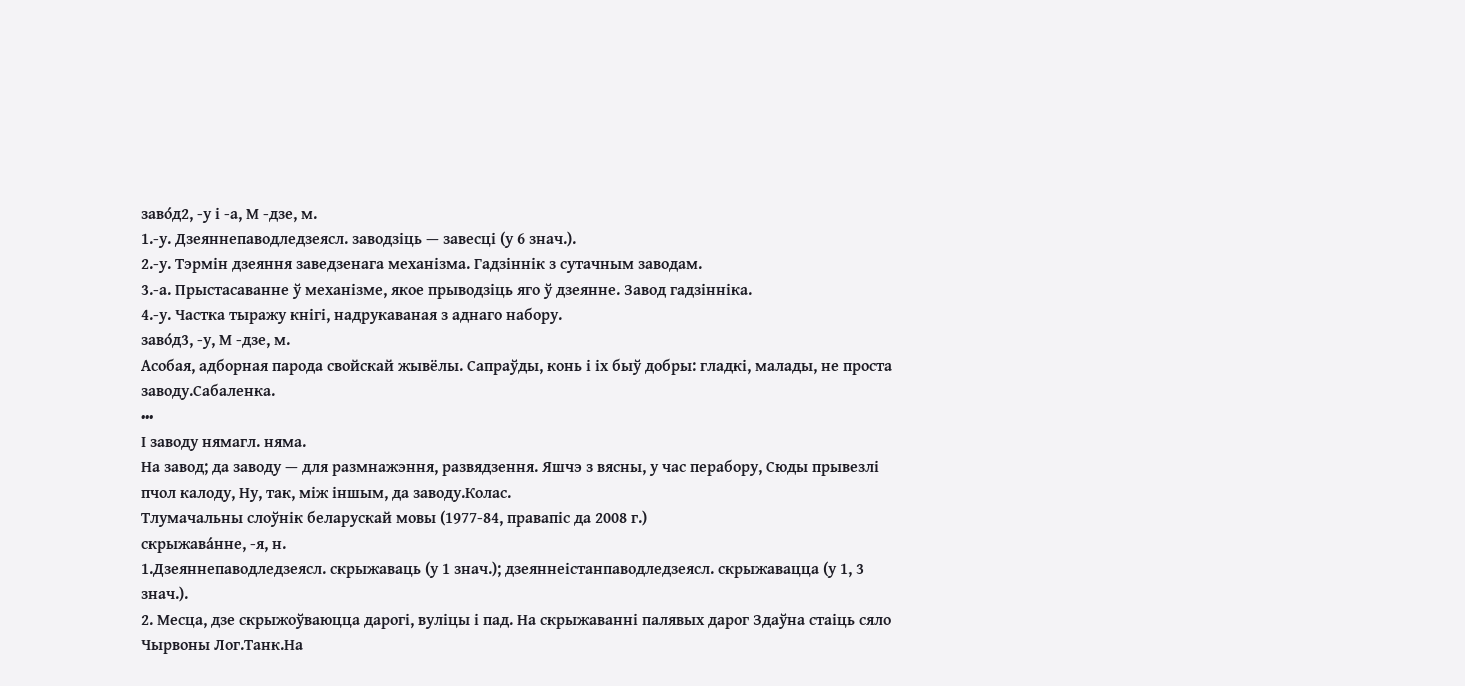заво́д2, ‑у і ‑а, М ‑дзе, м.
1.‑у. Дзеяннепаводледзеясл. заводзіць — завесці (у 6 знач.).
2.‑у. Тэрмін дзеяння заведзенага механізма. Гадзіннік з сутачным заводам.
3.‑а. Прыстасаванне ў механізме, якое прыводзіць яго ў дзеянне. Завод гадзінніка.
4.‑у. Частка тыражу кнігі, надрукаваная з аднаго набору.
заво́д3, ‑у, М ‑дзе, м.
Асобая, адборная парода свойскай жывёлы. Сапраўды, конь і іх быў добры: гладкі, малады, не проста заводу.Сабаленка.
•••
І заводу нямагл. няма.
На завод; да заводу — для размнажэння, развядзення. Яшчэ з вясны, у час перабору, Сюды прывезлі пчол калоду, Ну, так, між іншым, да заводу.Колас.
Тлумачальны слоўнік беларускай мовы (1977-84, правапіс да 2008 г.)
скрыжава́нне, ‑я, н.
1.Дзеяннепаводледзеясл. скрыжаваць (у 1 знач.); дзеяннеістанпаводледзеясл. скрыжавацца (у 1, 3 знач.).
2. Месца, дзе скрыжоўваюцца дарогі, вуліцы і пад. На скрыжаванні палявых дарог Здаўна стаіць сяло Чырвоны Лог.Танк.На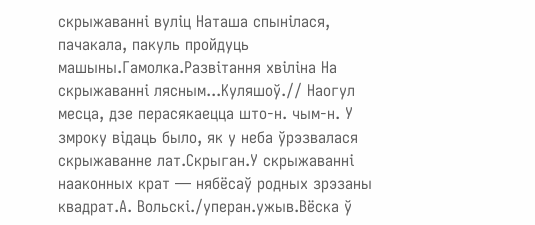скрыжаванні вуліц Наташа спынілася, пачакала, пакуль пройдуць машыны.Гамолка.Развітання хвіліна На скрыжаванні лясным...Куляшоў.// Наогул месца, дзе перасякаецца што‑н. чым‑н. У змроку відаць было, як у неба ўрэзвалася скрыжаванне лат.Скрыган.У скрыжаванні нааконных крат — нябёсаў родных зрэзаны квадрат.А. Вольскі./уперан.ужыв.Вёска ў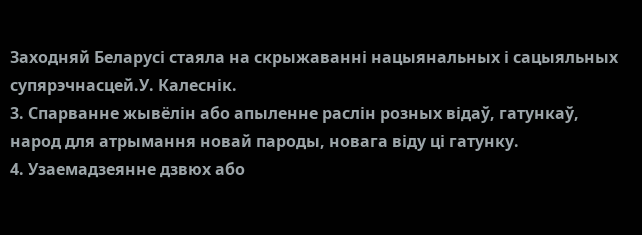Заходняй Беларусі стаяла на скрыжаванні нацыянальных і сацыяльных супярэчнасцей.У. Калеснік.
3. Спарванне жывёлін або апыленне раслін розных відаў, гатункаў, народ для атрымання новай пароды, новага віду ці гатунку.
4. Узаемадзеянне дзвюх або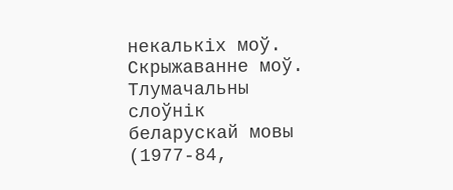некалькіх моў. Скрыжаванне моў.
Тлумачальны слоўнік беларускай мовы (1977-84,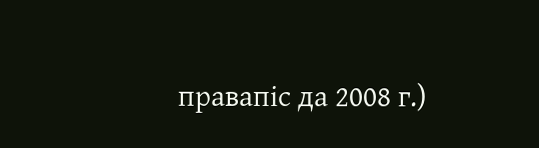правапіс да 2008 г.)